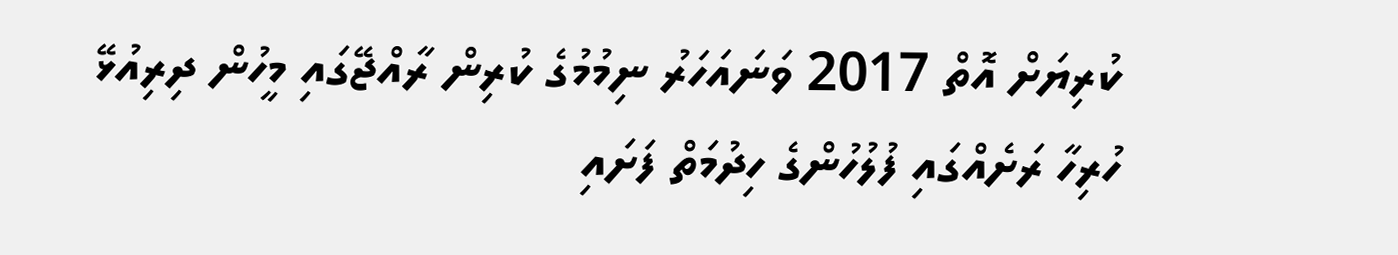ކުރިޔަށް އޮތް 2017 ވަނައަހަރު ނިމުމުގެ ކުރިން ރާއްޖޭގައި މީހުން ދިރިއުޅޭ ހުރިހާ ރަށެއްގައި ފުލުހުންގެ ހިދުމަތް ފަށައި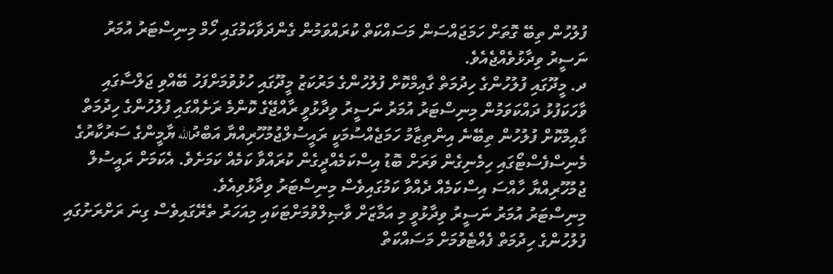ފުލުހުން ތިބޭ ގޮތަށް ހަމަޖައްސަން މަސައްކަތް ކުރައްވަމުން ގެންދަވާކަމުގައި ހޯމް މިނިސްޓަރު އުމަރު ނަސީރު ވިދާޅުވެއްޖެއެވެ.
ދ. މީދޫގައި ފުލުހުންގެ ހިދުމަތް ގާއިމްކޮށް ފުލުހުންގެ މަރުކަޒު މީދޫގައި ހުޅުވުމަށްފަހު ބޭއްވި ޖަލްސާގައި ވާހަކަފުޅު ދައްކަވަމުން މިނިސްޓަރު އުމަރު ނަސީރު ވިދާޅުވީ ރާއްޖޭގެ ކޮންމެ ރަށެއްގައި ފުލުހުންގެ ހިދުމަތް ގާއިމްކޮށް ފުލުހުން ތިބޭނެ އިންތިޒާމު ހަމަޖެއްސުމަކީ ރައީސުލްޖުމުހޫރިއްޔާ އަބްދުالله ޔާމީންގެ ސަރުކާރުގެ މެނިސްފެސްޓޯގައި ހިމެނިގެން ވަރަށް ބޮޑު އިސްކަމެއްދީގެން ކުރައްވާ ކަމެއް ކަމަށެވެ. އެކަމަށް ރައީސުލް ޖުމުހޫރިއްޔާ ހާއްސަ އިސްކަމެއް ދެއްވާ ކަމުގައިވެސް މިނިސްޓަރު ވިދާޅުވިއެވެ.
މިނިސްޓަރު އުމަރު ނަސީރު ވިދާޅުވީ މި އަމާޒަށް ވާޞިލްވުމަށްޓަކައި މިއަހަރު ތެރޭގައިވެސް ގިނަ ރަށްރަށުގައި ފުލުހުންގެ ހިދުމަތް ފެއްޓެވުމަށް މަސައްކަތް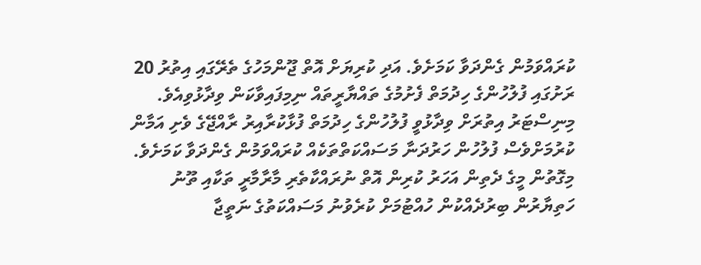ކުރައްވަމުން ގެންދަވާ ކަމަށެވެ. އަދި ކުރިޔަށް އޮތް ޖޫންމަހުގެ ތެރޭގައި އިތުރު 20 ރަށުގައި ފުލުހުންގެ ހިދުމަތް ފެށުމުގެ ތައްޔާރީތައް ނިމިފައިވާކަން ވިދާޅުވިއެވެ.
މިނިސްޓަރު އިތުރަށް ވިދާޅުވީ ފުލުހުންގެ ހިދުމަތް ފުޅާކުރާއިރު ރާއްޖޭގެ ވެށި އަމާން ކުރުމަށްވެސް ފުލުހުން ހަރުދަނާ މަސައްކަތްތަކެއް ކުރައްވަމުން ގެންދަވާ ކަމަށެވެ. މިގޮތުން މީގެ ދެތިން އަހަރު ކުރިން އޮތް ނުރައްކާތެރި މާރާމާރީ ތަކާއި ތޫނު ހަތިޔާރުން ބިރުދެއްކުން ހުއްޓުމަށް ކުރެވުނު މަސައްކަތުގެ ނަތީޖާ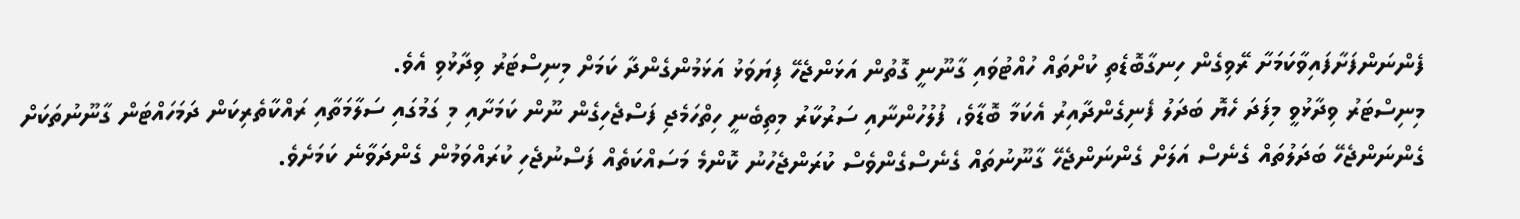ފެންނަންފަށާފައިވާކަމަށާ ރޭވިގެން ހިނގާބޮޑެތި ކުށްތައް ހުއްޓުވައި ގާނޫނީ ގޮތުން އަޅަންޖެހޭ ފިޔަވަޅު އަޅަމުންގެންދާ ކަމަށް މިނިސްޓަރު ވިދާޅުވި އެވެ.
މިނިސްޓަރު ވިދާޅުވީ މިފަދަ ހެޔޮ ބަދަލު ފެނިގެންދާއިރު އެކަމާ ބޮޑާވެ، ފުލުހުންނާއި ސަރުކާރު މިތިބެނީ ހިތްހަމެޖި ފަސްޖެހިގެން ނޫން ކަމަށާއި މި ގަމުގައި ސަލާމަތާއި ރައްކާތެރިކަން ދަމަހައްޓަން ގާނޫނުތަކަށް ގެންނަންޖެހޭ ބަދަލުތައް ގެނެސް އަލަށް ގެންނަންޖެހޭ ގާނޫނުތައް ގެނެސްގެންވެސް ކުރަންޖެހުނު ކޮންމެ މަސައްކަތެއް ފަސްނުޖެހި ކުރައްވަމުން ގެންދަވާނެ ކަމަށެވެ.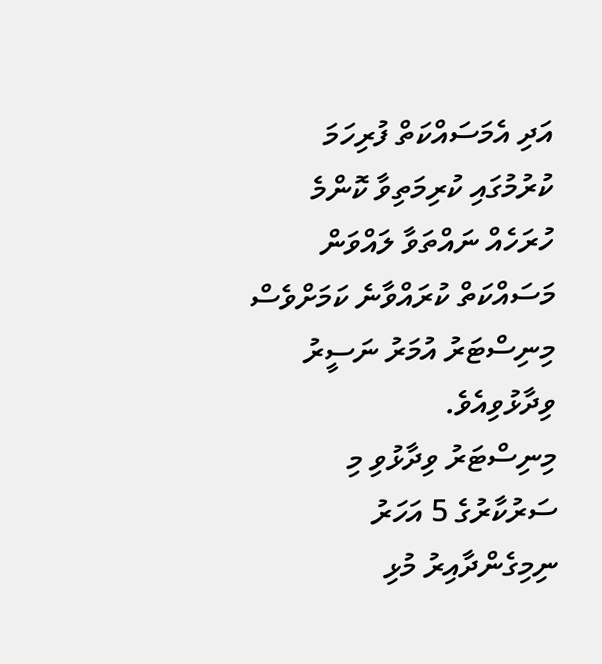އަދި އެމަސައްކަތް ފުރިހަމަ ކުރުމުގައި ކުރިމަތިވާ ކޮންމެ ހުރަހެއް ނައްތަވާ ލައްވަން މަސައްކަތް ކުރައްވާނެ ކަމަށްވެސް މިނިސްޓަރު އުމަރު ނަސީރު ވިދާޅުވިއެވެ.
މިނިސްޓަރު ވިދާޅުވި މި ސަރުކާރުގެ 5 އަހަރު ނިމިގެންދާއިރު މުޅި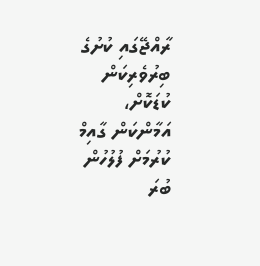ރާއްޖޭގައި ކުށުގެ ބިރުވެރިކަން ކުޑަކޮށް، އަމާންކަން ގާއިމް ކުރުމަށް ފުލުހުން ބުރަ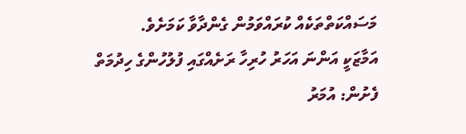މަސައްކަތްތަކެއް ކުރައްވަމުން ގެންދާވާ ކަމަށެވެ.
އަމާޒަކީ އަންނަ އަހަރު ހުރިހާ ރަށެއްގައި ފުލުހުންގެ ހިދުމަތް ފެށުން: އުމަރު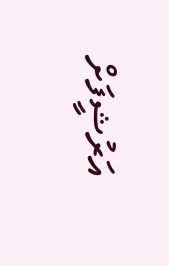އަރުޝީފަށް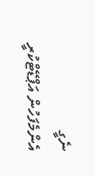ނެގީ
އެންމެފަހުން އަޕްޑޭޓްކުރީ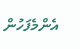އެންމެފަހުން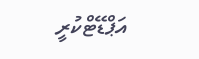އަޕްޑޭޓްކުރީ